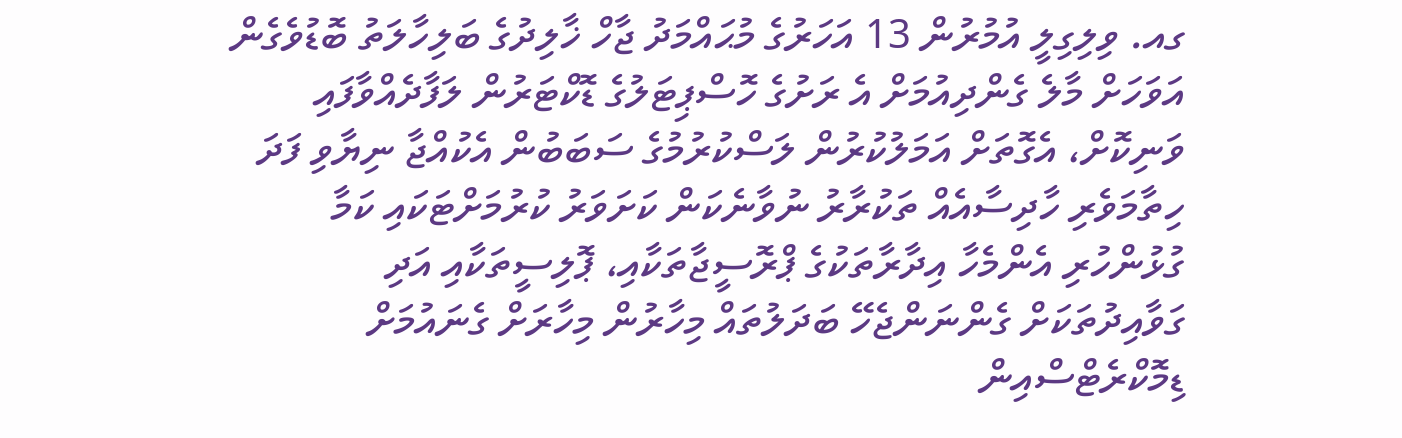ގއ. ވިލިގިލީ އުމުރުން 13 އަހަރުގެ މުޙައްމަދު ޖާހް ޚާލިދުގެ ބަލިހާލަތު ބޮޑުވެގެން އަވަހަށް މާލެ ގެންދިއުމަށް އެ ރަށުގެ ހޮސްޕިޓަލުގެ ޑޮކްޓަރުން ލަފާދެއްވާފައި ވަނިކޮށް، އެގޮތަށް އަމަލުކުރުން ލަސްކުރުމުގެ ސަބަބުން އެކުއްޖާ ނިޔާވި ފަދަ ހިތާމަވެރި ހާދިސާއެއް ތަކުރާރު ނުވާނެކަން ކަށަވަރު ކުރުމަށްޓަކައި ކަމާ ގުޅުންހުރި އެންމެހާ އިދާރާތަކުގެ ޕްރޮސީޖާތަކާއި، ޕޮލިސީތަކާއި އަދި ގަވާއިދުތަކަށް ގެންނަންޖެހޭ ބަދަލުތައް މިހާރުން މިހާރަށް ގެނައުމަށް ޑިމޮކްރެޓްސްއިން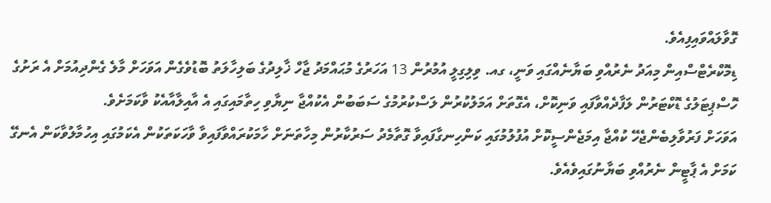ގޮވާލައްވައިފިއެވެ.
ޑިމޮކްރެޓްސްއިން މިއަދު ނެރުއްވި ބަޔާނެއްގައި ވަނީ، ގއ. ވިލިގިލީ އުމުރުން 13 އަހަރުގެ މުޙައްމަދު ޖާހް ޚާލިދުގެ ބަލިހާލަތު ބޮޑުވެގެން އަވަހަށް މާލެ ގެންދިއުމަށް އެ ރަށުގެ ހޮސްޕިޓަލުގެ ޑޮކްޓަރުން ލަފާދެއްވާފައި ވަނިކޮށް، އެގޮތަށް އަމަލުކުރުން ލަސްކުރުމުގެ ސަބަބުން އެކުއްޖާ ނިޔާވި ހިތާމައިގައި އެ އާއިލާއާއެކު ވާކަމަށެވެ.
އަވަހަށް ފަރުވާލިބެންޖެހޭ ކުއްޖާ އިމަޖެންސީކޮށް އުފުލުމުގައި ކަންހިނގާފައިވާ ގޮތާމެދު ސަރުކާރުން މިހާތަނަށް ހާމަކުރައްވާފައިވާ ވާހަކަތަކުން އެކަމުގައި އިހުމާލުވާކަން އެނގޭ ކަމަށް އެ ޕާޓީން ނެރުއްވި ބަޔާނުގައިވެއެވެ.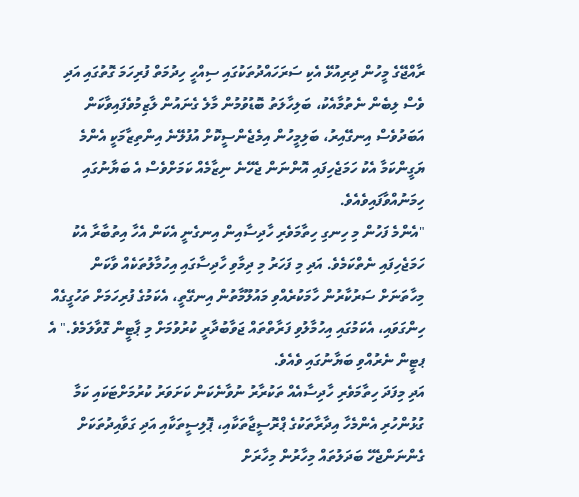ރާއްޖޭގެ މީހުން ދިރިއުޅޭ އެކި ސަރަހައްދުތަކުގައި ސިއްހީ ހިދުމަތް ފުރިހަމަ ގޮތުގައި އަދި ވެސް ލިބެން ނެތުމާއެކު، ބަލިހާލަތު ބޮޑުވުމުން މާލެ ގެނައުން ލާޒިމުވެފައިވާކަން އަބަދުވެސް އިނގޭއިރު، ބަލިމީހުން އިމެޖެންސީކޮށް އުފުލޭނެ އިންތިޒާމަކީ އެންމެ ޔަގީންކަމާ އެކު ހަމަޖެހިފައި އޮންނަން ޖެހޭނެ ނިޒާމެއް ކަމަށްވެސް އެ ބަޔާނުގައި ހިމަނުއްވާފައިވެއެވެ.
"އެންމެ ފަހުން މި ހިނގި ހިތާމަވެރި ހާދިސާއިން އިނގެނީ އެކަން އެހާ އިތުބާރާ އެކު ހަމަޖެހިފައި ނެތްކަމެވެ. އަދި މި ފަހަރު މި ދިމާވި ހާދިސާގައި އިހުމާލުތަކެއް ވާކަން މިހާތަނަށް ސަރުކާރުން ހާމަކުރެއްވި މައުލޫމާތުން އިނގޭތީ، އެކަމުގެ ފުރިހަމަށް ތަހުގީގެއް ހިންގަވައި، އެކަމުގައި އިހުމާލުވި ފަރާތްތައް ޖަވާބުދާރީ ކުރުވުމަށް މި ޕާޓީން ގޮވާލަމެވެ." އެ ޕޓީން ނެރުއްވި ބަޔާނުގައި ވެއެވެ.
އަދި މިފަދަ ހިތާމަވެރި ހާދިސާއެއް ތަކުރާރު ނުވާނެކަން ކަށަވަރު ކުރުމަށްޓަކައި ކަމާ ގުޅުންހުރި އެންމެހާ އިދާރާތަކުގެ ޕްރޮސީޖާތަކާއި، ޕޮލިސީތަކާއި އަދި ގަވާއިދުތަކަށް ގެންނަންޖެހޭ ބަދަލުތައް މިހާރުން މިހާރަށް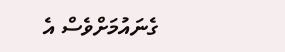ގެނައުމަށްވެސް އެ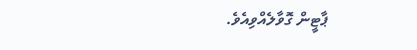ޕާޓީން ގޮވާލެއްވިއެވެ.